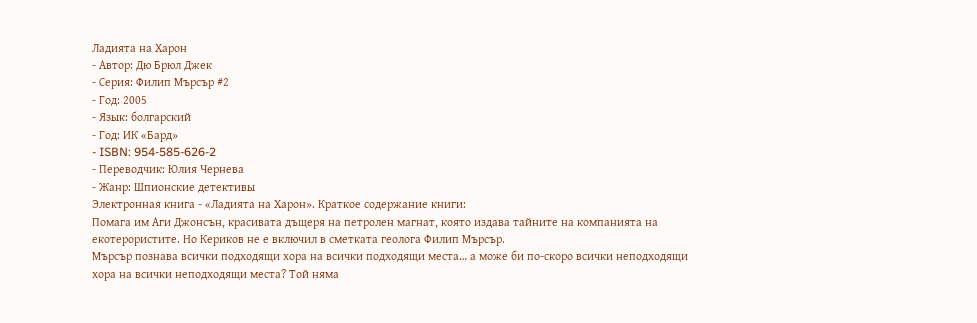Ладията на Харон
- Автор: Дю Брюл Джек
- Серия: Филип Мърсър #2
- Год: 2005
- Язык: болгарский
- Год: ИК «Бард»
- ISBN: 954-585-626-2
- Переводчик: Юлия Чернева
- Жанр: Шпионские детективы
Электронная книга - «Ладията на Харон». Краткое содержание книги:
Помага им Аги Джонсън, красивата дъщеря на петролен магнат, която издава тайните на компанията на екотерористите. Но Кериков не е включил в сметката геолога Филип Мърсър.
Мърсър познава всички подходящи хора на всички подходящи места… а може би по-скоро всички неподходящи хора на всички неподходящи места? Той няма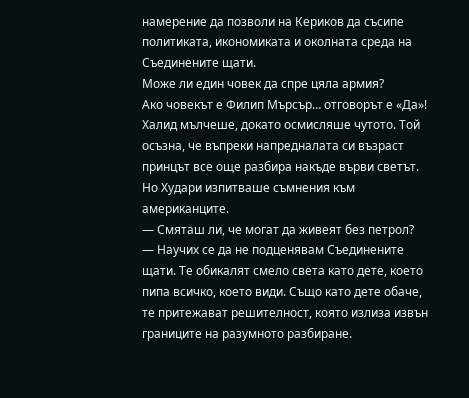намерение да позволи на Кериков да съсипе политиката, икономиката и околната среда на Съединените щати.
Може ли един човек да спре цяла армия?
Ако човекът е Филип Мърсър… отговорът е «Да»!
Халид мълчеше, докато осмисляше чутото. Той осъзна, че въпреки напредналата си възраст принцът все още разбира накъде върви светът. Но Худари изпитваше съмнения към американците.
— Смяташ ли, че могат да живеят без петрол?
— Научих се да не подценявам Съединените щати. Те обикалят смело света като дете, което пипа всичко, което види. Също като дете обаче, те притежават решителност, която излиза извън границите на разумното разбиране.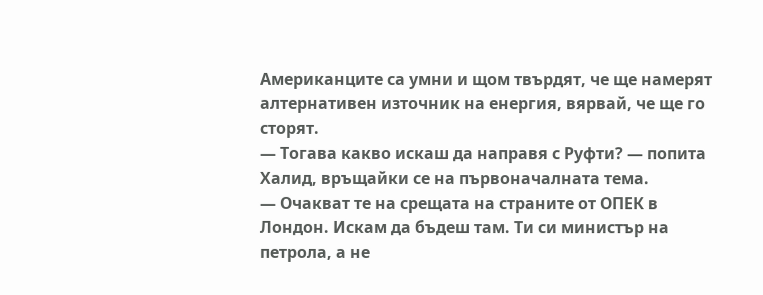Американците са умни и щом твърдят, че ще намерят алтернативен източник на енергия, вярвай, че ще го сторят.
— Тогава какво искаш да направя с Руфти? — попита Халид, връщайки се на първоначалната тема.
— Очакват те на срещата на страните от ОПЕК в Лондон. Искам да бъдеш там. Ти си министър на петрола, а не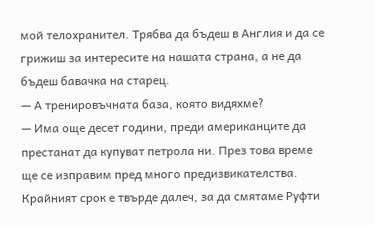мой телохранител. Трябва да бъдеш в Англия и да се грижиш за интересите на нашата страна, а не да бъдеш бавачка на старец.
— А тренировъчната база, която видяхме?
— Има още десет години, преди американците да престанат да купуват петрола ни. През това време ще се изправим пред много предизвикателства. Крайният срок е твърде далеч, за да смятаме Руфти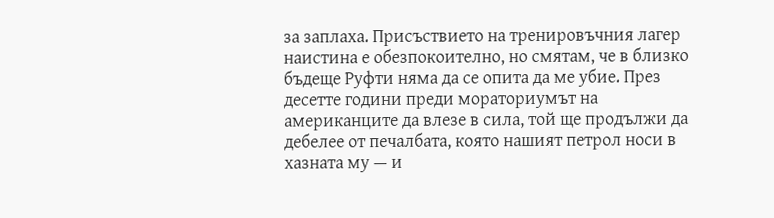за заплаха. Присъствието на тренировъчния лагер наистина е обезпокоително, но смятам, че в близко бъдеще Руфти няма да се опита да ме убие. През десетте години преди мораториумът на американците да влезе в сила, той ще продължи да дебелее от печалбата, която нашият петрол носи в хазната му — и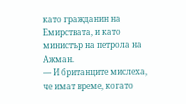като гражданин на Емирствата, и като министър на петрола на Ажман.
— И британците мислеха, че имат време, когато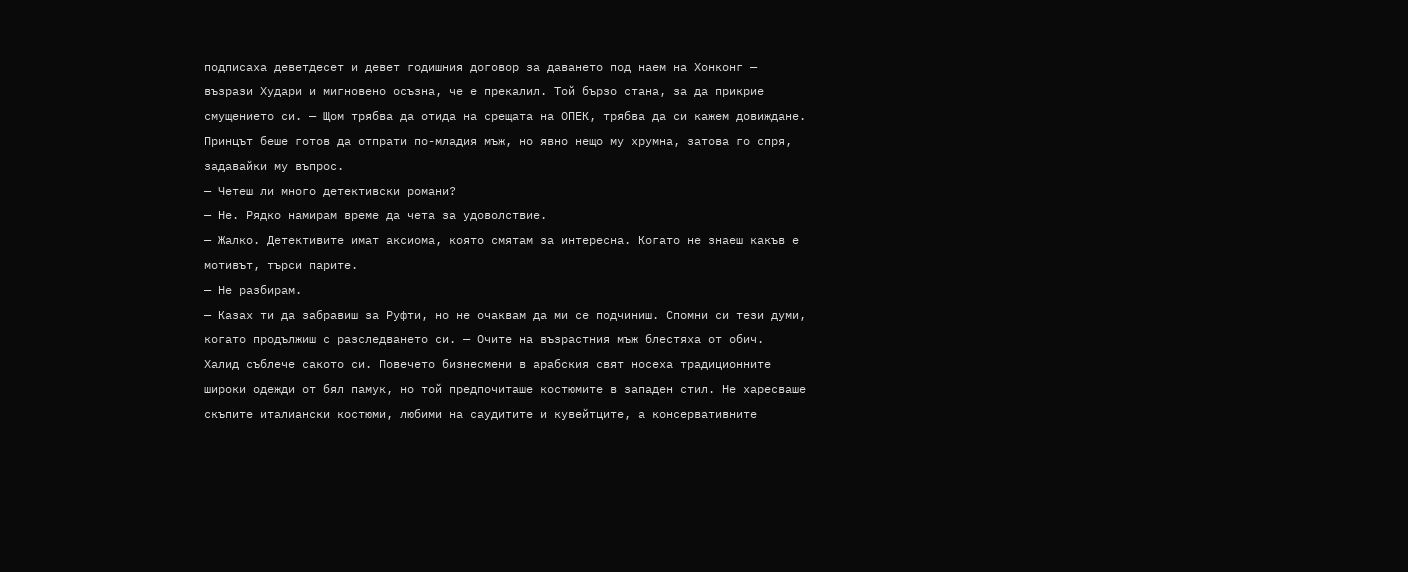подписаха деветдесет и девет годишния договор за даването под наем на Хонконг — възрази Худари и мигновено осъзна, че е прекалил. Той бързо стана, за да прикрие смущението си. — Щом трябва да отида на срещата на ОПЕК, трябва да си кажем довиждане.
Принцът беше готов да отпрати по-младия мъж, но явно нещо му хрумна, затова го спря, задавайки му въпрос.
— Четеш ли много детективски романи?
— Не. Рядко намирам време да чета за удоволствие.
— Жалко. Детективите имат аксиома, която смятам за интересна. Когато не знаеш какъв е мотивът, търси парите.
— Не разбирам.
— Казах ти да забравиш за Руфти, но не очаквам да ми се подчиниш. Спомни си тези думи, когато продължиш с разследването си. — Очите на възрастния мъж блестяха от обич.
Халид съблече сакото си. Повечето бизнесмени в арабския свят носеха традиционните широки одежди от бял памук, но той предпочиташе костюмите в западен стил. Не харесваше скъпите италиански костюми, любими на саудитите и кувейтците, а консервативните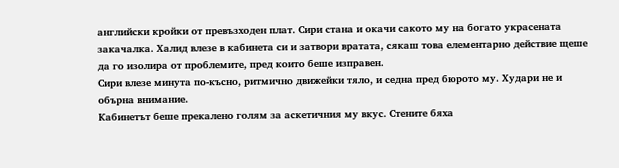английски кройки от превъзходен плат. Сири стана и окачи сакото му на богато украсената закачалка. Халид влезе в кабинета си и затвори вратата, сякаш това елементарно действие щеше да го изолира от проблемите, пред които беше изправен.
Сири влезе минута по-късно, ритмично движейки тяло, и седна пред бюрото му. Худари не и обърна внимание.
Кабинетът беше прекалено голям за аскетичния му вкус. Стените бяха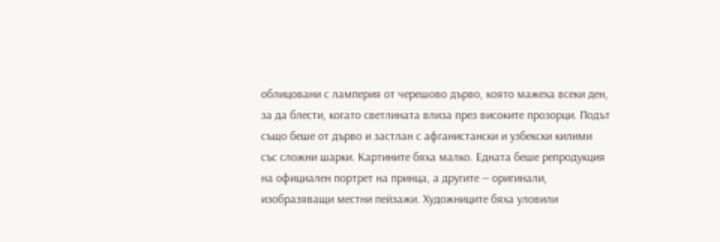облицовани с ламперия от черешово дърво, която мажеха всеки ден, за да блести, когато светлината влиза през високите прозорци. Подът също беше от дърво и застлан с афганистански и узбекски килими със сложни шарки. Картините бяха малко. Едната беше репродукция на официален портрет на принца, а другите — оригинали, изобразяващи местни пейзажи. Художниците бяха уловили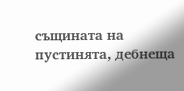същината на пустинята, дебнеща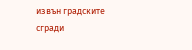извън градските сгради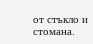от стъкло и стомана.